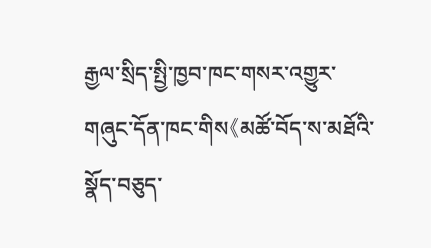རྒྱལ་སྲིད་སྤྱི་ཁྱབ་ཁང་གསར་འགྱུར་གཞུང་དོན་ཁང་གིས《མཚོ་བོད་ས་མཐོའི་སྣོད་བཅུད་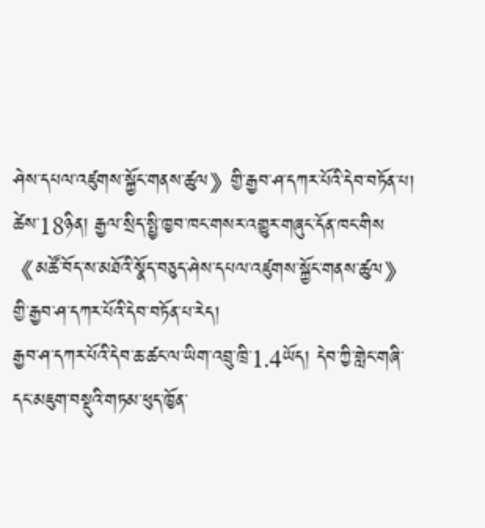ཤེས་དཔལ་འཛུགས་སྐྱོང་གནས་ཚུལ》གྱི་རྒྱབ་ཤ་དཀར་པོའི་དེབ་བཏོན་པ།
ཚེས་18ཉིན། རྒྱལ་སྲིད་སྤྱི་ཁྱབ་ཁང་གསར་འགྱུར་གཞུང་དོན་ཁང་གིས《མཚོ་བོད་ས་མཐོའི་སྣོད་བཅུད་ཤེས་དཔལ་འཛུགས་སྐྱོང་གནས་ཚུལ》གྱི་རྒྱབ་ཤ་དཀར་པོའི་དེབ་བཏོན་པ་རེད།
རྒྱབ་ཤ་དཀར་པོའི་དེབ་ཆ་ཚང་ལ་ཡིག་འབྲུ་ཁྲི་1.4ཡོད། དེབ་ཀྱི་གླེང་གཞི་དང་མཇུག་བསྡུའི་གཏམ་ཕུད་ཁྱོན་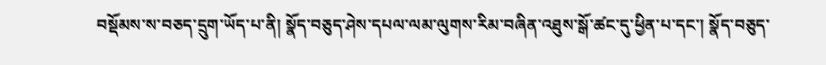བསྡོམས་ས་བཅད་དྲུག་ཡོད་པ་ནི། སྣོད་བཅུད་ཤེས་དཔལ་ལམ་ལུགས་རིམ་བཞིན་འཐུས་སྒོ་ཚང་དུ་ཕྱིན་པ་དང་། སྣོད་བཅུད་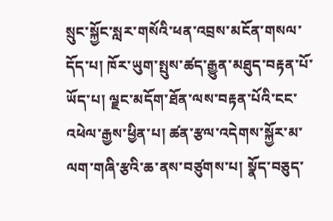སྲུང་སྐྱོང་སླར་གསོའི་ཕན་འབྲས་མངོན་གསལ་དོད་པ། ཁོར་ཡུག་སྤུས་ཚད་རྒྱུན་མཐུད་བརྟན་པོ་ཡོད་པ། ལྗང་མདོག་ཐོན་ལས་བརྟན་པོའི་ངང་འཕེལ་རྒྱས་ཕྱིན་པ། ཚན་རྩལ་འདེགས་སྐྱོར་མ་ལག་གཞི་རྩའི་ཆ་ནས་བཙུགས་པ། སྣོད་བཅུད་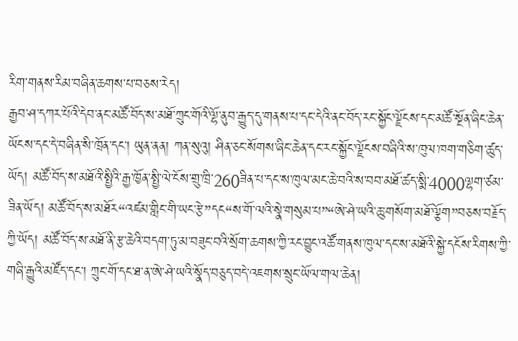རིག་གནས་རིམ་བཞིན་ཆགས་པ་བཅས་རེད།
རྒྱབ་ཤ་དཀར་པོའི་དེབ་ནང་མཚོ་བོད་ས་མཐོ་ཀྲུང་གོའི་ལྷོ་ནུབ་རྒྱུད་དུ་གནས་པ་དང་དེའི་ནང་བོད་རང་སྐྱོང་ལྗོངས་དང་མཚོ་སྔོན་ཞིང་ཆེན་ཡོངས་དང་དེ་བཞིན་སི་ཁྲོན་དང་། ཡུན་ནན། ཀན་སུའུ། ཤིན་ཅང་སོགས་ཞིང་ཆེན་དང་རང་སྐྱོང་ལྗོངས་བཞིའི་ས་ཁུལ་ཁག་གཅིག་ཚུད་ཡོད། མཚོ་བོད་ས་མཐོའི་སྤྱིའི་རྒྱ་ཁྱོན་སྤྱི་ལེ་ངོས་གྲུ་ཁྲི་260ཟིན་པ་དང་ས་ཁུལ་མང་ཆེ་བའི་ས་བབ་མཐོ་ཚད་སྨི་4000ལྷག་ཙམ་ཟིན་ཡོད། མཚོ་བོད་ས་མཐོར“འཛམ་གླིང་གི་ཡང་རྩེ”དང“ས་གོ་ལའི་སྣེ་གསུམ་པ”“ཨེ་ཤེ་ཡའི་ཆུ་གསོག་མཐོ་ལྕོག”བཅས་བརྗོད་ཀྱི་ཡོད། མཚོ་བོད་ས་མཐོ་ནི་རྩ་ཆེའི་བདག་ཏུ་མ་བཟུང་བའི་སྲོག་ཆགས་ཀྱི་རང་བྱུང་འཚོ་གནས་ཁུལ་དང་ས་མཐོའི་སྐྱེ་དངོས་རིགས་ཀྱི་གཞི་རྒྱུའི་མཛོད་དང་། ཀྲུང་གོ་དང་ཐ་ན་ཨེ་ཤེ་ཡའི་སྣོད་བཅུད་བདེ་འཇགས་སྲུང་ཡོལ་གལ་ཆེན།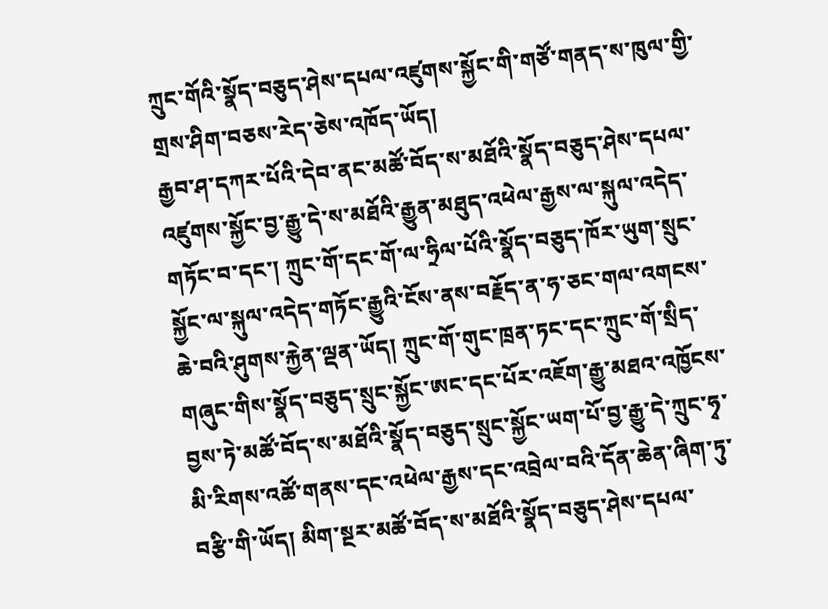ཀྲུང་གོའི་སྣོད་བཅུད་ཤེས་དཔལ་འཛུགས་སྐྱོང་གི་གཙོ་གནད་ས་ཁུལ་གྱི་གྲས་ཤིག་བཅས་རེད་ཅེས་འཁོད་ཡོད།
རྒྱབ་ཤ་དཀར་པོའི་དེབ་ནང་མཚོ་བོད་ས་མཐོའི་སྣོད་བཅུད་ཤེས་དཔལ་འཛུགས་སྐྱོང་བྱ་རྒྱུ་དེ་ས་མཐོའི་རྒྱུན་མཐུད་འཕེལ་རྒྱས་ལ་སྐུལ་འདེད་གཏོང་བ་དང་། ཀྲུང་གོ་དང་གོ་ལ་ཧྲིལ་པོའི་སྣོད་བཅུད་ཁོར་ཡུག་སྲུང་སྐྱོང་ལ་སྐུལ་འདེད་གཏོང་རྒྱུའི་ངོས་ནས་བརྗོད་ན་ཧ་ཅང་གལ་འགངས་ཆེ་བའི་ཤུགས་རྐྱེན་ལྡན་ཡོད། ཀྲུང་གོ་གུང་ཁྲན་ཏང་དང་ཀྲུང་གོ་སྲིད་གཞུང་གིས་སྣོད་བཅུད་སྲུང་སྐྱོང་ཨང་དང་པོར་འཇོག་རྒྱུ་མཐའ་འཁྱོངས་བྱས་ཏེ་མཚོ་བོད་ས་མཐོའི་སྣོད་བཅུད་སྲུང་སྐྱོང་ཡག་པོ་བྱ་རྒྱུ་དེ་ཀྲུང་ཧྭ་མི་རིགས་འཚོ་གནས་དང་འཕེལ་རྒྱས་དང་འབྲེལ་བའི་དོན་ཆེན་ཞིག་ཏུ་བརྩི་གི་ཡོད། མིག་སྔར་མཚོ་བོད་ས་མཐོའི་སྣོད་བཅུད་ཤེས་དཔལ་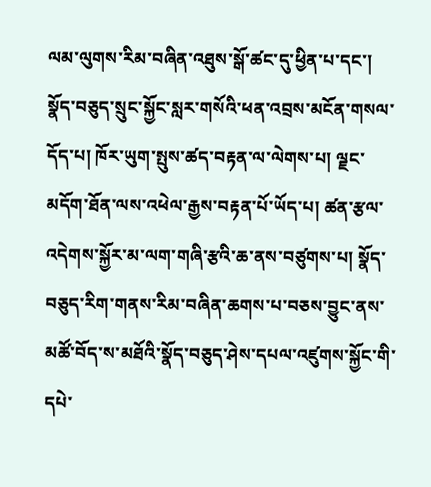ལམ་ལུགས་རིམ་བཞིན་འཐུས་སྒོ་ཚང་དུ་ཕྱིན་པ་དང་། སྣོད་བཅུད་སྲུང་སྐྱོང་སླར་གསོའི་ཕན་འབྲས་མངོན་གསལ་དོད་པ། ཁོར་ཡུག་སྤུས་ཚད་བརྟན་ལ་ལེགས་པ། ལྗང་མདོག་ཐོན་ལས་འཕེལ་རྒྱས་བརྟན་པོ་ཡོད་པ། ཚན་རྩལ་འདེགས་སྐྱོར་མ་ལག་གཞི་རྩའི་ཆ་ནས་བཙུགས་པ། སྣོད་བཅུད་རིག་གནས་རིམ་བཞིན་ཆགས་པ་བཅས་བྱུང་ནས་མཚོ་བོད་ས་མཐོའི་སྣོད་བཅུད་ཤེས་དཔལ་འཛུགས་སྐྱོང་གི་དཔེ་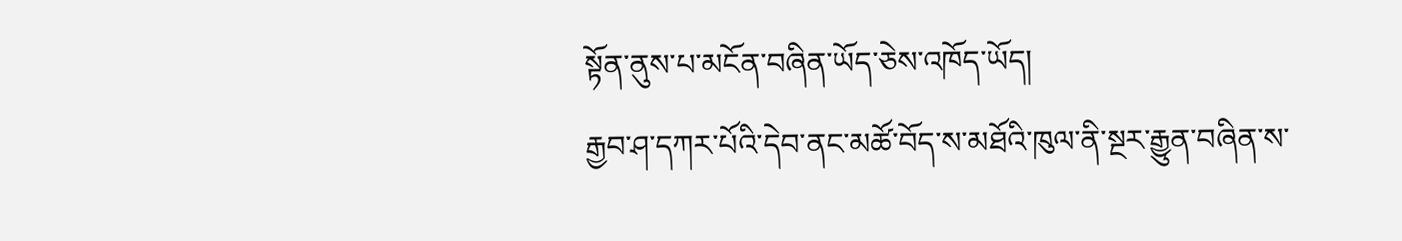སྟོན་ནུས་པ་མངོན་བཞིན་ཡོད་ཅེས་འཁོད་ཡོད།
རྒྱབ་ཤ་དཀར་པོའི་དེབ་ནང་མཚོ་བོད་ས་མཐོའི་ཁུལ་ནི་སྔར་རྒྱུན་བཞིན་ས་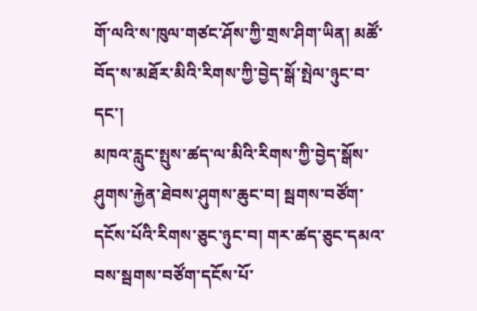གོ་ལའི་ས་ཁུལ་གཙང་ཤོས་ཀྱི་གྲས་ཤིག་ཡིན། མཚོ་བོད་ས་མཐོར་མིའི་རིགས་ཀྱི་བྱེད་སྒོ་སྤེལ་ཉུང་བ་དང་།
མཁའ་རླུང་སྤུས་ཚད་ལ་མིའི་རིགས་ཀྱི་བྱེད་སྒོས་ཤུགས་རྐྱེན་ཐེབས་ཤུགས་ཆུང་བ། སྦགས་བཙོག་དངོས་པོའི་རིགས་ཅུང་ཉུང་བ། གར་ཚད་ཅུང་དམའ་བས་སྦགས་བཙོག་དངོས་པོ་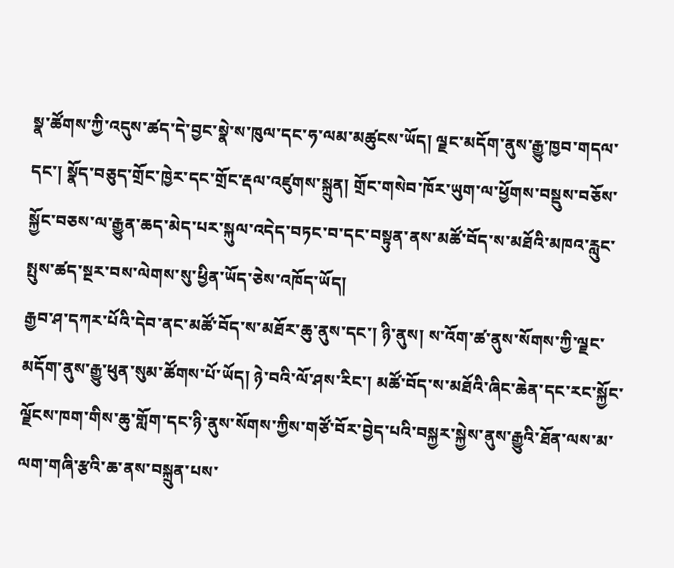སྣ་ཚོགས་ཀྱི་འདུས་ཚད་དེ་བྱང་སྣེ་ས་ཁུལ་དང་ཧ་ལམ་མཚུངས་ཡོད། ལྗང་མདོག་ནུས་རྒྱུ་ཁྱབ་གདལ་དང་། སྣོད་བཅུད་གྲོང་ཁྱེར་དང་གྲོང་རྡལ་འཛུགས་སྐྲུན། གྲོང་གསེབ་ཁོར་ཡུག་ལ་ཕྱོགས་བསྡུས་བཅོས་སྐྱོང་བཅས་ལ་རྒྱུན་ཆད་མེད་པར་སྐུལ་འདེད་བཏང་བ་དང་བསྟུན་ནས་མཚོ་བོད་ས་མཐོའི་མཁའ་རླུང་སྤུས་ཚད་སྔར་བས་ལེགས་སུ་ཕྱིན་ཡོད་ཅེས་འཁོད་ཡོད།
རྒྱབ་ཤ་དཀར་པོའི་དེབ་ནང་མཚོ་བོད་ས་མཐོར་ཆུ་ནུས་དང་། ཉི་ནུས། ས་འོག་ཚ་ནུས་སོགས་ཀྱི་ལྗང་མདོག་ནུས་རྒྱུ་ཕུན་སུམ་ཚོགས་པོ་ཡོད། ཉེ་བའི་ལོ་ཤས་རིང་། མཚོ་བོད་ས་མཐོའི་ཞིང་ཆེན་དང་རང་སྐྱོང་ལྗོངས་ཁག་གིས་ཆུ་གློག་དང་ཉི་ནུས་སོགས་ཀྱིས་གཙོ་བོར་བྱེད་པའི་བསྐྱར་སྐྱེས་ནུས་རྒྱུའི་ཐོན་ལས་མ་ལག་གཞི་རྩའི་ཆ་ནས་བསྐྲུན་པས་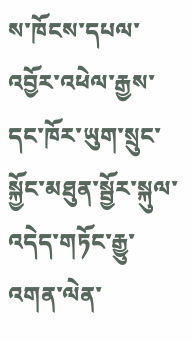ས་ཁོངས་དཔལ་འབྱོར་འཕེལ་རྒྱས་དང་ཁོར་ཡུག་སྲུང་སྐྱོང་མཐུན་སྦྱོར་སྐུལ་འདེད་གཏོང་རྒྱུ་འགན་ལེན་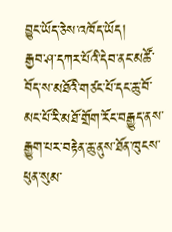བྱུང་ཡོད་ཅེས་འཁོད་ཡོད།
རྒྱབ་ཤ་དཀར་པོའི་དེབ་ནང་མཚོ་བོད་ས་མཐོའི་གཙང་པོ་དང་ཆུ་བོ་མང་པོ་རི་མཐོ་གྲོག་རོང་བརྒྱུད་ནས་རྒྱུག་པར་བརྟེན་ཆུ་ནུས་ཐོན་ཁུངས་ཕུན་སུམ་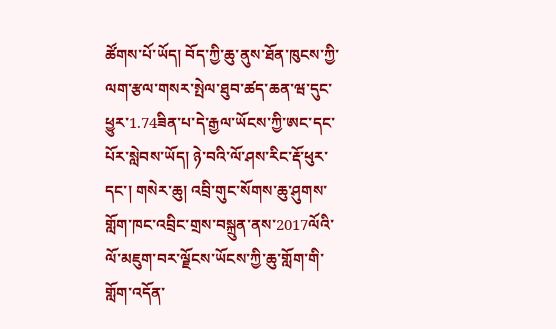ཚོགས་པོ་ཡོད། བོད་ཀྱི་ཆུ་ནུས་ཐོན་ཁུངས་ཀྱི་ལག་རྩལ་གསར་སྤེལ་ཐུབ་ཚད་ཆན་ཝ་དུང་ཕྱུར་1.74ཟིན་པ་དེ་རྒྱལ་ཡོངས་ཀྱི་ཨང་དང་པོར་སླེབས་ཡོད། ཉེ་བའི་ལོ་ཤས་རིང་རྡོ་ཕུར་དང་། གསེར་ཆུ། འབྲི་གུང་སོགས་ཆུ་ཤུགས་གློག་ཁང་འབྲིང་གྲས་བསྐྲུན་ནས་2017ལོའི་ལོ་མཇུག་བར་ལྗོངས་ཡོངས་ཀྱི་ཆུ་གློག་གི་གློག་འདོན་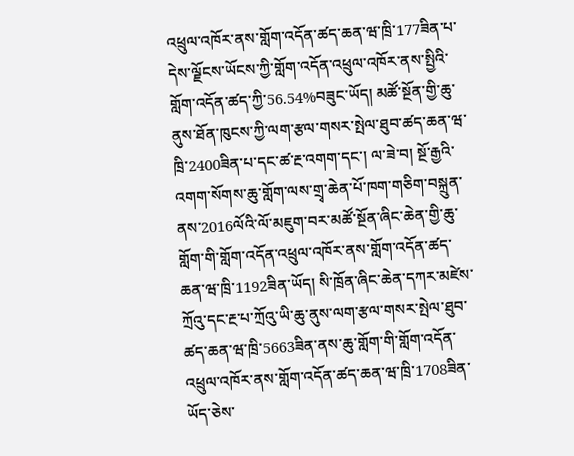འཕྲུལ་འཁོར་ནས་གློག་འདོན་ཚད་ཆན་ཝ་ཁྲི་177ཟིན་པ་དེས་ལྗོངས་ཡོངས་ཀྱི་གློག་འདོན་འཕྲུལ་འཁོར་ནས་སྤྱིའི་གློག་འདོན་ཚད་ཀྱི་56.54%བཟུང་ཡོད། མཚོ་སྔོན་གྱི་ཆུ་ནུས་ཐོན་ཁུངས་ཀྱི་ལག་རྩལ་གསར་སྤེལ་ཐུབ་ཚད་ཆན་ཝ་ཁྲི་2400ཟིན་པ་དང་ཚ་རྔ་འགག་དང་། ལ་ཟེ་བ། སྔོ་རྒྱའི་འགག་སོགས་ཆུ་གློག་ལས་གྲྭ་ཆེན་པོ་ཁག་གཅིག་བསྐྲུན་ནས་2016ལོའི་ལོ་མཇུག་བར་མཚོ་སྔོན་ཞིང་ཆེན་གྱི་ཆུ་གློག་གི་གློག་འདོན་འཕྲུལ་འཁོར་ནས་གློག་འདོན་ཚད་ཆན་ཝ་ཁྲི་1192ཟིན་ཡོད། སི་ཁྲོན་ཞིང་ཆེན་དཀར་མཛེས་ཀྲོའུ་དང་རྔ་པ་ཀྲོའུ་ཡི་ཆུ་ནུས་ལག་རྩལ་གསར་སྤེལ་ཐུབ་ཚད་ཆན་ཝ་ཁྲི་5663ཟིན་ནས་ཆུ་གློག་གི་གློག་འདོན་འཕྲུལ་འཁོར་ནས་གློག་འདོན་ཚད་ཆན་ཝ་ཁྲི་1708ཟིན་ཡོད་ཅེས་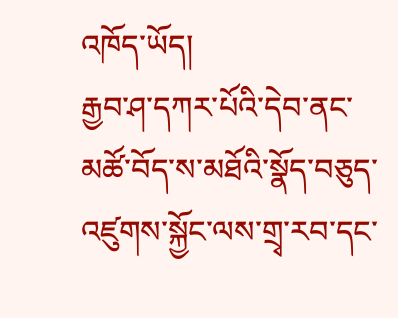འཁོད་ཡོད།
རྒྱབ་ཤ་དཀར་པོའི་དེབ་ནང་མཚོ་བོད་ས་མཐོའི་སྣོད་བཅུད་འཛུགས་སྐྱོང་ལས་གྲྭ་རབ་དང་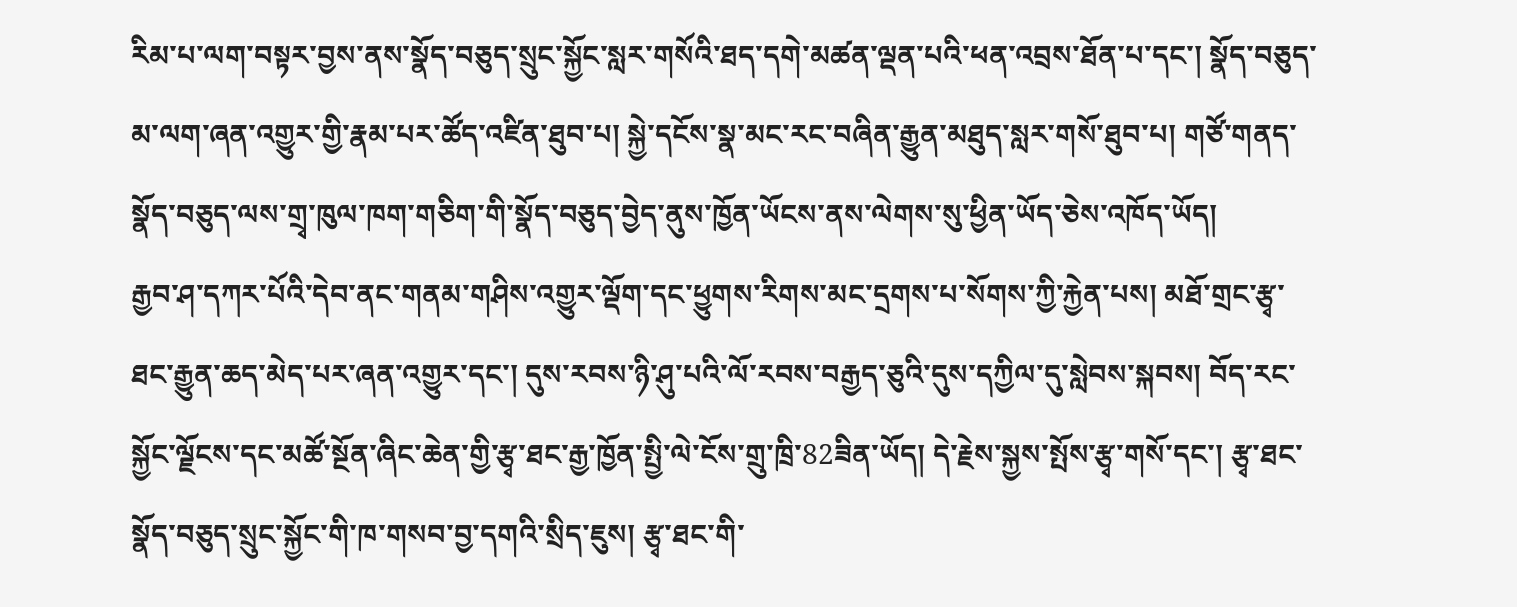རིམ་པ་ལག་བསྟར་བྱས་ནས་སྣོད་བཅུད་སྲུང་སྐྱོང་སླར་གསོའི་ཐད་དགེ་མཚན་ལྡན་པའི་ཕན་འབྲས་ཐོན་པ་དང་། སྣོད་བཅུད་མ་ལག་ཞན་འགྱུར་གྱི་རྣམ་པར་ཚོད་འཛིན་ཐུབ་པ། སྐྱེ་དངོས་སྣ་མང་རང་བཞིན་རྒྱུན་མཐུད་སླར་གསོ་ཐུབ་པ། གཙོ་གནད་སྣོད་བཅུད་ལས་གྲྭ་ཁུལ་ཁག་གཅིག་གི་སྣོད་བཅུད་བྱེད་ནུས་ཁྱོན་ཡོངས་ནས་ལེགས་སུ་ཕྱིན་ཡོད་ཅེས་འཁོད་ཡོད།
རྒྱབ་ཤ་དཀར་པོའི་དེབ་ནང་གནམ་གཤིས་འགྱུར་ལྡོག་དང་ཕྱུགས་རིགས་མང་དྲགས་པ་སོགས་ཀྱི་རྐྱེན་པས། མཐོ་གྲང་རྩྭ་ཐང་རྒྱུན་ཆད་མེད་པར་ཞན་འགྱུར་དང་། དུས་རབས་ཉི་ཤུ་པའི་ལོ་རབས་བརྒྱད་ཅུའི་དུས་དཀྱིལ་དུ་སླེབས་སྐབས། བོད་རང་སྐྱོང་ལྗོངས་དང་མཚོ་སྔོན་ཞིང་ཆེན་གྱི་རྩྭ་ཐང་རྒྱ་ཁྱོན་སྤྱི་ལེ་ངོས་གྲུ་ཁྲི་82ཟིན་ཡོད། དེ་རྗེས་སྐྱས་སྤོས་རྩྭ་གསོ་དང་། རྩྭ་ཐང་སྣོད་བཅུད་སྲུང་སྐྱོང་གི་ཁ་གསབ་བྱ་དགའི་སྲིད་ཇུས། རྩྭ་ཐང་གི་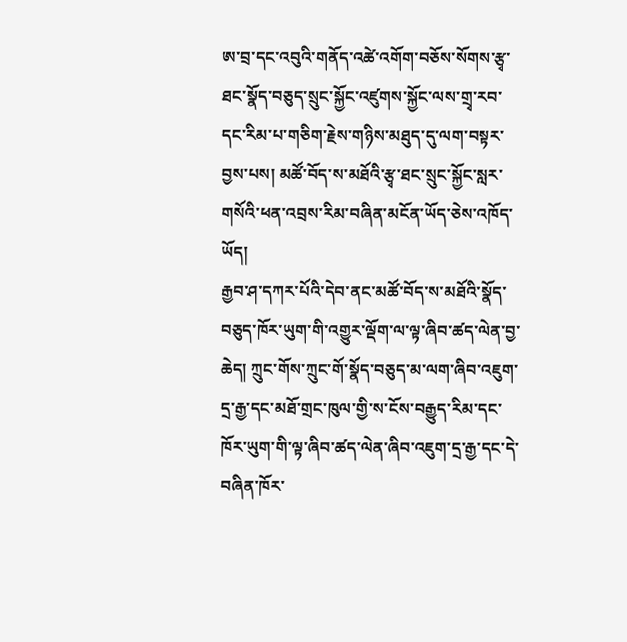ཨ་བྲ་དང་འབུའི་གནོད་འཚེ་འགོག་བཅོས་སོགས་རྩྭ་ཐང་སྣོད་བཅུད་སྲུང་སྐྱོང་འཛུགས་སྐྱོང་ལས་གྲྭ་རབ་དང་རིམ་པ་གཅིག་རྗེས་གཉིས་མཐུད་དུ་ལག་བསྟར་བྱས་པས། མཚོ་བོད་ས་མཐོའི་རྩྭ་ཐང་སྲུང་སྐྱོང་སླར་གསོའི་ཕན་འབྲས་རིམ་བཞིན་མངོན་ཡོད་ཅེས་འཁོད་ཡོད།
རྒྱབ་ཤ་དཀར་པོའི་དེབ་ནང་མཚོ་བོད་ས་མཐོའི་སྣོད་བཅུད་ཁོར་ཡུག་གི་འགྱུར་ལྡོག་ལ་ལྟ་ཞིབ་ཚད་ལེན་བྱ་ཆེད། ཀྲུང་གོས་ཀྲུང་གོ་སྣོད་བཅུད་མ་ལག་ཞིབ་འཇུག་དྲ་རྒྱ་དང་མཐོ་གྲང་ཁུལ་གྱི་ས་ངོས་བརྒྱུད་རིམ་དང་ཁོར་ཡུག་གི་ལྟ་ཞིབ་ཚད་ལེན་ཞིབ་འཇུག་དྲ་རྒྱ་དང་དེ་བཞིན་ཁོར་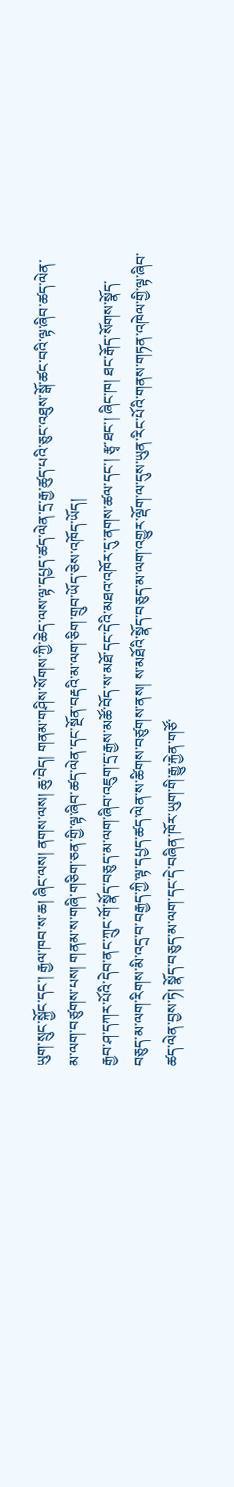ཡུག་སྲུང་སྐྱོང་དང་། རྒྱལ་ཁབ་ས་ཆ། ཞིང་ལས། ནགས་ལས། ཆུ་བེད། གནམ་གཤིས་སོགས་ཀྱི་ཆེད་ལས་ལྟ་དཔྱད་ཚད་ལེན་དྲ་རྒྱ་ཚུད་པའི་ཅུང་འཐུས་སྒོ་ཚང་བའི་ལྟ་ཞིབ་ཚད་ལེན་མ་ལག་བཙུགས་པས། གནམ་ས་གཞི་གཅིག་ཅན་གྱི་ལྟ་ཞིབ་ཚད་ལེན་དང་སྔོན་བརྡའི་མ་ལག་ཅིག་གྲུབ་ཡོད་ཅེས་འཁོད་ཡོད།
རྒྱབ་ཤ་དཀར་པོའི་དེབ་ནང་ཀྲུང་གོ་སྣོད་བཅུད་མ་ལག་ཞིབ་འཇུག་དྲ་རྒྱས་མཚོ་བོད་ས་མཐོ་དང་དེའི་མཐའ་འཁོར་དུ་ནགས་ཚལ་དང་། རྩྭ་ཐང་། ཞིང་ཁ། ཐང་རྒོད་སོགས་སྣོད་བཅུད་མ་ལག་རིགས་མི་འདྲ་བ་བརྒྱད་ཀྱི་ལྟ་དཔྱད་ཚད་ལེན་ས་ཚིགས་བཙུགས་ནས། ས་མཐོའི་སྣོད་བཅུད་མ་ལག་འགྱུར་ལྡོག་ལ་དུས་ཡུན་རིང་པོའི་གནས་གཏན་འཁེལ་གྱི་ལྟ་ཞིབ་ཚད་ལེན་བྱས་ཏེ། སྣོད་བཅུད་མ་ལག་དང་དེ་བཞིན་ཁོར་ཡུག་གི་རྒྱུ་རྐྱེན་གཙོ་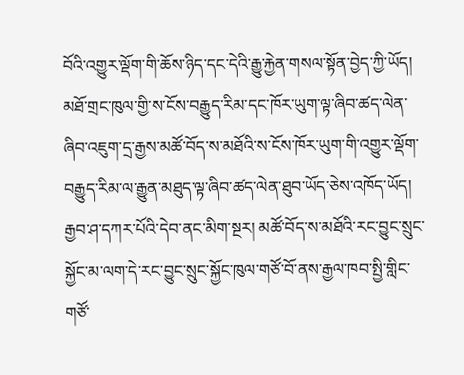བོའི་འགྱུར་ལྡོག་གི་ཆོས་ཉིད་དང་དེའི་རྒྱུ་རྐྱེན་གསལ་སྟོན་བྱེད་ཀྱི་ཡོད། མཐོ་གྲང་ཁུལ་གྱི་ས་ངོས་བརྒྱུད་རིམ་དང་ཁོར་ཡུག་ལྟ་ཞིབ་ཚད་ལེན་ཞིབ་འཇུག་དྲ་རྒྱས་མཚོ་བོད་ས་མཐོའི་ས་ངོས་ཁོར་ཡུག་གི་འགྱུར་ལྡོག་བརྒྱུད་རིམ་ལ་རྒྱུན་མཐུད་ལྟ་ཞིབ་ཚད་ལེན་ཐུབ་ཡོད་ཅེས་འཁོད་ཡོད།
རྒྱབ་ཤ་དཀར་པོའི་དེབ་ནང་མིག་སྔར། མཚོ་བོད་ས་མཐོའི་རང་བྱུང་སྲུང་སྐྱོང་མ་ལག་དེ་རང་བྱུང་སྲུང་སྐྱོང་ཁུལ་གཙོ་བོ་ནས་རྒྱལ་ཁབ་སྤྱི་གླིང་གཙོ་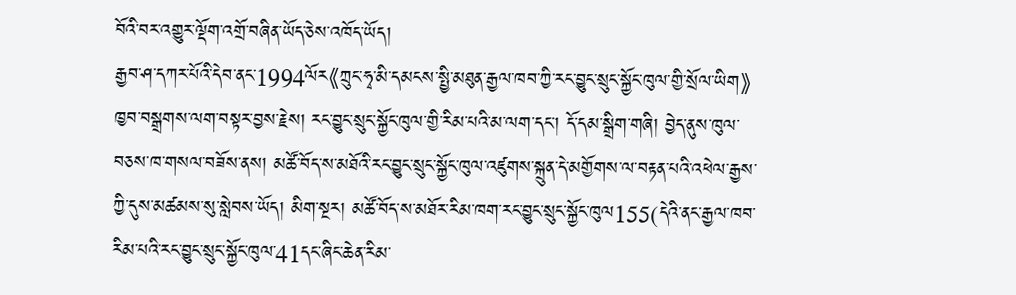བོའི་བར་འགྱུར་ལྡོག་འགྲོ་བཞིན་ཡོད་ཅེས་འཁོད་ཡོད།
རྒྱབ་ཤ་དཀར་པོའི་དེབ་ནང་1994ལོར《ཀྲུང་ཧྭ་མི་དམངས་སྤྱི་མཐུན་རྒྱལ་ཁབ་ཀྱི་རང་བྱུང་སྲུང་སྐྱོང་ཁུལ་གྱི་སྲོལ་ཡིག》ཁྱབ་བསྒྲགས་ལག་བསྟར་བྱས་རྗེས། རང་བྱུང་སྲུང་སྐྱོང་ཁུལ་གྱི་རིམ་པའི་མ་ལག་དང་། དོ་དམ་སྒྲིག་གཞི། བྱེད་ནུས་ཁུལ་བཅས་ཁ་གསལ་བཟོས་ནས། མཚོ་བོད་ས་མཐོའི་རང་བྱུང་སྲུང་སྐྱོང་ཁུལ་འཛུགས་སྐྲུན་དེ་མགྱོགས་ལ་བརྟན་པའི་འཕེལ་རྒྱས་ཀྱི་དུས་མཚམས་སུ་སླེབས་ཡོད། མིག་སྔར། མཚོ་བོད་ས་མཐོར་རིམ་ཁག་རང་བྱུང་སྲུང་སྐྱོང་ཁུལ155(དེའི་ནང་རྒྱལ་ཁབ་རིམ་པའི་རང་བྱུང་སྲུང་སྐྱོང་ཁུལ་41དང་ཞིང་ཆེན་རིམ་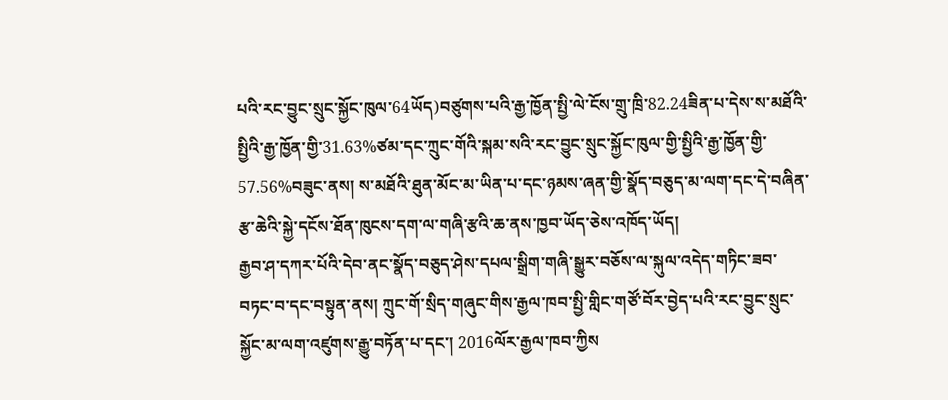པའི་རང་བྱུང་སྲུང་སྐྱོང་ཁུལ་64ཡོད)བཙུགས་པའི་རྒྱ་ཁྱོན་སྤྱི་ལེ་ངོས་གྲུ་ཁྲི་82.24ཟིན་པ་དེས་ས་མཐོའི་སྤྱིའི་རྒྱ་ཁྱོན་གྱི་31.63%ཙམ་དང་ཀྲུང་གོའི་སྐམ་སའི་རང་བྱུང་སྲུང་སྐྱོང་ཁུལ་གྱི་སྤྱིའི་རྒྱ་ཁྱོན་གྱི་57.56%བཟུང་ནས། ས་མཐོའི་ཐུན་མོང་མ་ཡིན་པ་དང་ཉམས་ཞན་གྱི་སྣོད་བཅུད་མ་ལག་དང་དེ་བཞིན་རྩ་ཆེའི་སྐྱེ་དངོས་ཐོན་ཁུངས་དག་ལ་གཞི་རྩའི་ཆ་ནས་ཁྱབ་ཡོད་ཅེས་འཁོད་ཡོད།
རྒྱབ་ཤ་དཀར་པོའི་དེབ་ནང་སྣོད་བཅུད་ཤེས་དཔལ་སྒྲིག་གཞི་སྒྱུར་བཅོས་ལ་སྐུལ་འདེད་གཏིང་ཟབ་བཏང་བ་དང་བསྟུན་ནས། ཀྲུང་གོ་སྲིད་གཞུང་གིས་རྒྱལ་ཁབ་སྤྱི་གླིང་གཙོ་བོར་བྱེད་པའི་རང་བྱུང་སྲུང་སྐྱོང་མ་ལག་འཛུགས་རྒྱུ་བཏོན་པ་དང་། 2016ལོར་རྒྱལ་ཁབ་ཀྱིས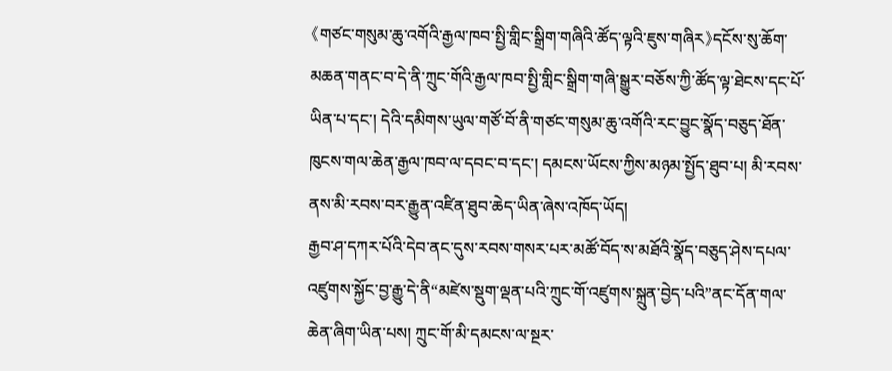《གཙང་གསུམ་ཆུ་འགོའི་རྒྱལ་ཁབ་སྤྱི་གླིང་སྒྲིག་གཞིའི་ཚོད་ལྟའི་ཇུས་གཞིར》དངོས་སུ་ཆོག་མཆན་གནང་བ་དེ་ནི་ཀྲུང་གོའི་རྒྱལ་ཁབ་སྤྱི་གླིང་སྒྲིག་གཞི་སྒྱུར་བཅོས་ཀྱི་ཚོད་ལྟ་ཐེངས་དང་པོ་ཡིན་པ་དང་། དེའི་དམིགས་ཡུལ་གཙོ་བོ་ནི་གཙང་གསུམ་ཆུ་འགོའི་རང་བྱུང་སྣོད་བཅུད་ཐོན་ཁུངས་གལ་ཆེན་རྒྱལ་ཁབ་ལ་དབང་བ་དང་། དམངས་ཡོངས་ཀྱིས་མཉམ་སྤྱོད་ཐུབ་པ། མི་རབས་ནས་མི་རབས་བར་རྒྱུན་འཛིན་ཐུབ་ཆེད་ཡིན་ཞེས་འཁོད་ཡོད།
རྒྱབ་ཤ་དཀར་པོའི་དེབ་ནང་དུས་རབས་གསར་པར་མཚོ་བོད་ས་མཐོའི་སྣོད་བཅུད་ཤེས་དཔལ་འཛུགས་སྐྱོང་བྱ་རྒྱུ་དེ་ནི“མཛེས་སྡུག་ལྡན་པའི་ཀྲུང་གོ་འཛུགས་སྐྲུན་བྱེད་པའི”ནང་དོན་གལ་ཆེན་ཞིག་ཡིན་པས། ཀྲུང་གོ་མི་དམངས་ལ་སྔར་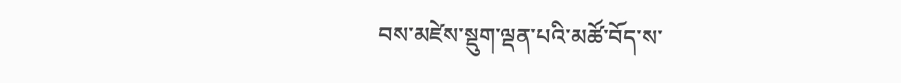བས་མཛེས་སྡུག་ལྡན་པའི་མཚོ་བོད་ས་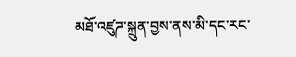མཐོ་འཛུཌ་སྐྲུན་བྱས་ནས་མི་དང་རང་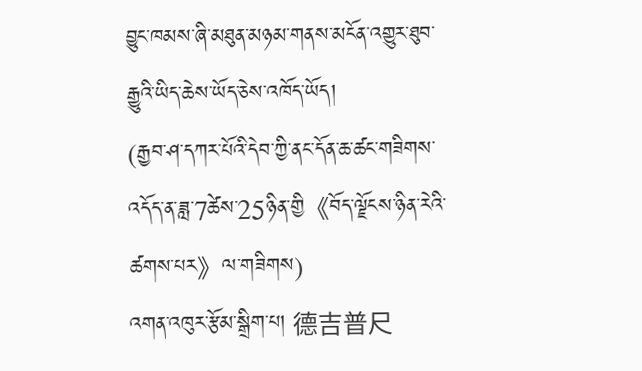བྱུང་ཁམས་ཞི་མཐུན་མཉམ་གནས་མངོན་འགྱུར་ཐུབ་རྒྱུའི་ཡིད་ཆེས་ཡོད་ཅེས་འཁོད་ཡོད།
(རྒྱབ་ཤ་དཀར་པོའི་དེབ་ཀྱི་ནང་དོན་ཆ་ཚང་གཟིགས་འདོད་ན་ཟླ་7ཚེས་25ཉིན་གྱི《བོད་ལྗོངས་ཉིན་རེའི་ཚགས་པར》ལ་གཟིགས)
འགན་འཁུར་རྩོམ་སྒྲིག་པ། 德吉普尺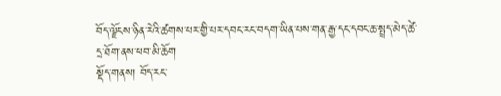བོད་ལྗོངས་ཉིན་རེའི་ཚགས་པར་གྱི་པར་དབང་རང་བདག་ཡིན་པས་གན་རྒྱ་དང་དབང་ཆ་སྤྲད་མེད་ཚེ་དྲ་ཐོག་ནས་ཕབ་མི་ཆོག
སྡོད་གནས། བོད་རང་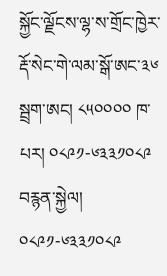སྐྱོང་ལྗོངས་ལྷ་ས་གྲོང་ཁྱེར་རྡོ་སེང་གེ་ལམ་སྒོ་ཨང་༣༦ སྦྲག་ཨང། ༨༥༠༠༠༠ ཁ་པར། ༠༨༩༡-༦༣༣༡༠༨༩ བརྙན་སྐྱེལ། ༠༨༩༡-༦༣༣༡༠༨༩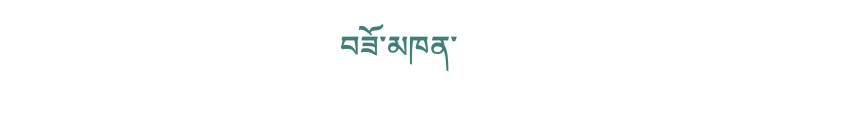བཟོ་མཁན་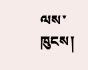ལས་ཁུངས།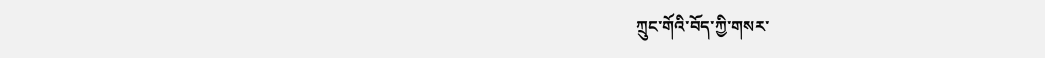ཀྲུང་གོའི་བོད་ཀྱི་གསར་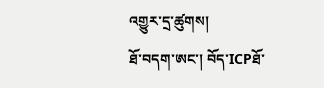འགྱུར་དྲ་ཚུགས།
ཐོ་བདག་ཨང་། བོད་ICPཐོ་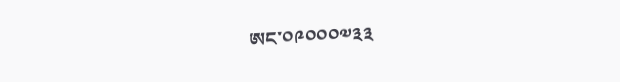ཨང་༠༩༠༠༠༧༣༣